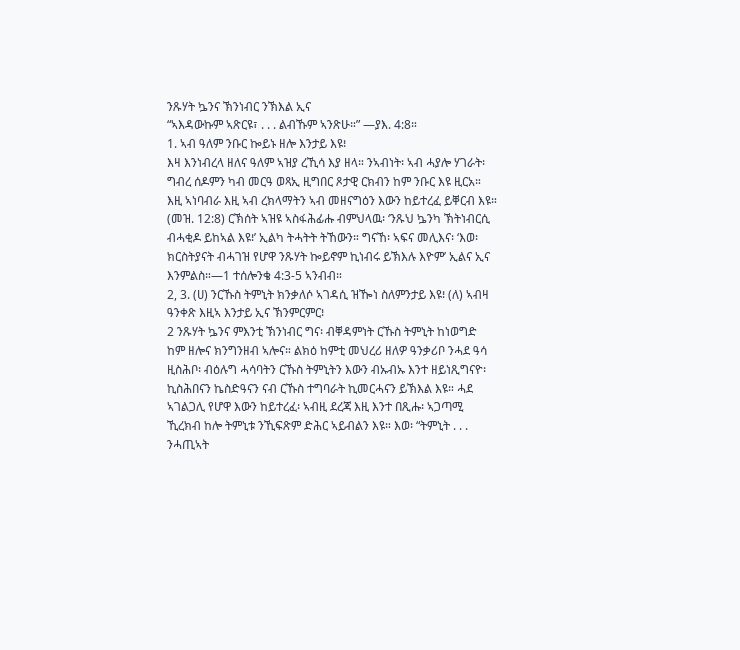ንጹሃት ኴንና ኽንነብር ንኽእል ኢና
“ኣእዳውኩም ኣጽርዩ፣ . . . ልብኹም ኣንጽሁ።” —ያእ. 4:8።
1. ኣብ ዓለም ንቡር ኰይኑ ዘሎ እንታይ እዩ፧
እዛ እንነብረላ ዘለና ዓለም ኣዝያ ረኺሳ እያ ዘላ። ንኣብነት፡ ኣብ ሓያሎ ሃገራት፡ ግብረ ሰዶምን ካብ መርዓ ወጻኢ ዚግበር ጾታዊ ርክብን ከም ንቡር እዩ ዚርአ። እዚ ኣነባብራ እዚ ኣብ ረክላማትን ኣብ መዘናግዕን እውን ከይተረፈ ይቐርብ እዩ። (መዝ. 12:8) ርኽሰት ኣዝዩ ኣስፋሕፊሑ ብምህላዉ፡ ‘ንጹህ ኴንካ ኽትነብርሲ ብሓቂዶ ይከኣል እዩ፧’ ኢልካ ትሓትት ትኸውን። ግናኸ፡ ኣፍና መሊእና፡ ‘እወ፡ ክርስትያናት ብሓገዝ የሆዋ ንጹሃት ኰይኖም ኪነብሩ ይኽእሉ እዮም’ ኢልና ኢና እንምልስ።—1 ተሰሎንቄ 4:3-5 ኣንብብ።
2, 3. (ሀ) ንርኹስ ትምኒት ክንቃለሶ ኣገዳሲ ዝዀነ ስለምንታይ እዩ፧ (ለ) ኣብዛ ዓንቀጽ እዚኣ እንታይ ኢና ኽንምርምር፧
2 ንጹሃት ኴንና ምእንቲ ኽንነብር ግና፡ ብቐዳምነት ርኹስ ትምኒት ከነወግድ ከም ዘሎና ክንግንዘብ ኣሎና። ልክዕ ከምቲ መህረሪ ዘለዎ ዓንቃሪቦ ንሓደ ዓሳ ዚስሕቦ፡ ብዕሉግ ሓሳባትን ርኹስ ትምኒትን እውን ብኡብኡ እንተ ዘይነጺግናዮ፡ ኪስሕበናን ኬስድዓናን ናብ ርኹስ ተግባራት ኪመርሓናን ይኽእል እዩ። ሓደ ኣገልጋሊ የሆዋ እውን ከይተረፈ፡ ኣብዚ ደረጃ እዚ እንተ በጺሑ፡ ኣጋጣሚ ኺረክብ ከሎ ትምኒቱ ንኺፍጽም ድሕር ኣይብልን እዩ። እወ፡ “ትምኒት . . . ንሓጢኣት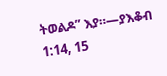ትወልዶ” እያ።—ያእቆብ 1:14, 15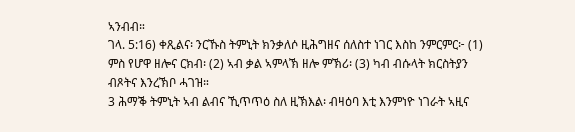ኣንብብ።
ገላ. 5:16) ቀጺልና፡ ንርኹስ ትምኒት ክንቃለሶ ዚሕግዘና ሰለስተ ነገር እስከ ንምርምር፦ (1) ምስ የሆዋ ዘሎና ርክብ፡ (2) ኣብ ቃል ኣምላኽ ዘሎ ምኽሪ፡ (3) ካብ ብሱላት ክርስትያን ብጾትና እንረኽቦ ሓገዝ።
3 ሕማቕ ትምኒት ኣብ ልብና ኺጥጥዕ ስለ ዚኽእል፡ ብዛዕባ እቲ እንምነዮ ነገራት ኣዚና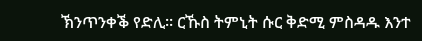ኽንጥንቀቕ የድሊ። ርኹስ ትምኒት ሱር ቅድሚ ምስዳዱ እንተ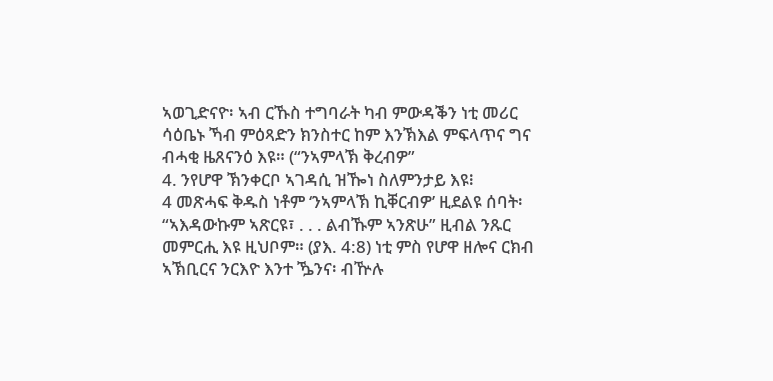ኣወጊድናዮ፡ ኣብ ርኹስ ተግባራት ካብ ምውዳቕን ነቲ መሪር ሳዕቤኑ ኻብ ምዕጻድን ክንስተር ከም እንኽእል ምፍላጥና ግና ብሓቂ ዜጸናንዕ እዩ። (“ንኣምላኽ ቅረብዎ”
4. ንየሆዋ ኽንቀርቦ ኣገዳሲ ዝዀነ ስለምንታይ እዩ፧
4 መጽሓፍ ቅዱስ ነቶም ‘ንኣምላኽ ኪቐርብዎ’ ዚደልዩ ሰባት፡ “ኣእዳውኩም ኣጽርዩ፣ . . . ልብኹም ኣንጽሁ” ዚብል ንጹር መምርሒ እዩ ዚህቦም። (ያእ. 4:8) ነቲ ምስ የሆዋ ዘሎና ርክብ ኣኽቢርና ንርእዮ እንተ ዄንና፡ ብዅሉ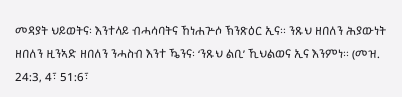መዳያት ህይወትና፡ እንተላይ ብሓሳባትና ኸነሐጕሶ ኽንጽዕር ኢና። ንጹህ ዘበለን ሕያውነት ዘበለን ዚንኣድ ዘበለን ንሓስብ እንተ ዄንና፡ ‘ንጹህ ልቢ’ ኺህልወና ኢና እንምነ። (መዝ. 24:3, 4፣ 51:6፣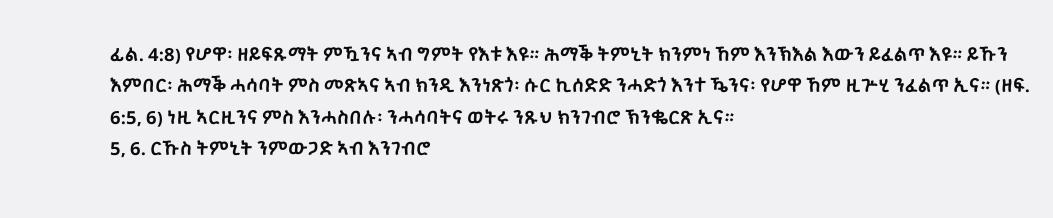ፊል. 4:8) የሆዋ፡ ዘይፍጹማት ምዃንና ኣብ ግምት የእቱ እዩ። ሕማቕ ትምኒት ክንምነ ኸም እንኽእል እውን ይፈልጥ እዩ። ይኹን እምበር፡ ሕማቕ ሓሳባት ምስ መጽኣና ኣብ ክንዲ እንነጽጎ፡ ሱር ኪሰድድ ንሓድጎ እንተ ዄንና፡ የሆዋ ኸም ዚጕሂ ንፈልጥ ኢና። (ዘፍ. 6:5, 6) ነዚ ኣርዚንና ምስ እንሓስበሉ፡ ንሓሳባትና ወትሩ ንጹህ ክንገብሮ ኽንቈርጽ ኢና።
5, 6. ርኹስ ትምኒት ንምውጋድ ኣብ እንገብሮ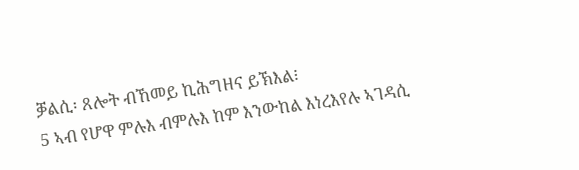ቓልሲ፡ ጸሎት ብኸመይ ኪሕግዘና ይኽእል፧
5 ኣብ የሆዋ ምሉእ ብምሉእ ከም እንውከል እነረእየሉ ኣገዳሲ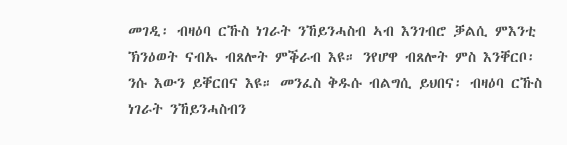መገዲ፡ ብዛዕባ ርኹስ ነገራት ንኸይንሓስብ ኣብ እንገብሮ ቓልሲ ምእንቲ ኽንዕወት ናብኡ ብጸሎት ምቕራብ እዩ። ንየሆዋ ብጸሎት ምስ እንቐርቦ፡ ንሱ እውን ይቐርበና እዩ። መንፈስ ቅዱሱ ብልግሲ ይህበና፡ ብዛዕባ ርኹስ ነገራት ንኸይንሓስብን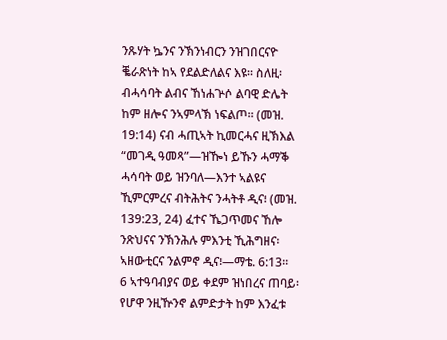ንጹሃት ኴንና ንኽንነብርን ንዝገበርናዮ ቘራጽነት ከኣ የደልድለልና እዩ። ስለዚ፡ ብሓሳባት ልብና ኸነሐጕሶ ልባዊ ድሌት ከም ዘሎና ንኣምላኽ ነፍልጦ። (መዝ. 19:14) ናብ ሓጢኣት ኪመርሓና ዚኽእል “መገዲ ዓመጻ”—ዝዀነ ይኹን ሓማቕ ሓሳባት ወይ ዝንባለ—እንተ ኣልዩና ኺምርምረና ብትሕትና ንሓትቶ ዲና፧ (መዝ. 139:23, 24) ፈተና ኼጋጥመና ኸሎ ንጽህናና ንኽንሕሉ ምእንቲ ኺሕግዘና፡ ኣዘውቲርና ንልምኖ ዲና፧—ማቴ. 6:13።
6 ኣተዓባብያና ወይ ቀደም ዝነበረና ጠባይ፡ የሆዋ ንዚዅንኖ ልምድታት ከም እንፈቱ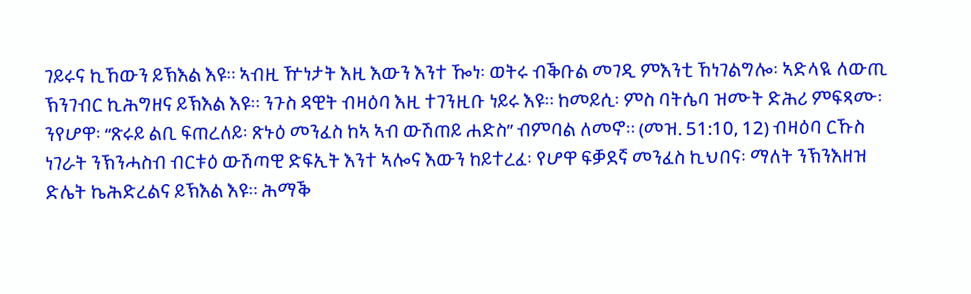ገይሩና ኪኸውን ይኽእል እዩ። ኣብዚ ዅነታት እዚ እውን እንተ ዀነ፡ ወትሩ ብቕቡል መገዲ ምእንቲ ኸነገልግሎ፡ ኣድላዪ ለውጢ ኽንገብር ኪሕግዘና ይኽእል እዩ። ንጉስ ዳዊት ብዛዕባ እዚ ተገንዚቡ ነይሩ እዩ። ከመይሲ፡ ምስ ባትሴባ ዝሙት ድሕሪ ምፍጻሙ፡ ንየሆዋ፡ “ጽሩይ ልቢ ፍጠረለይ፡ ጽኑዕ መንፈስ ከኣ ኣብ ውሽጠይ ሐድስ” ብምባል ለመኖ። (መዝ. 51:10, 12) ብዛዕባ ርኹስ ነገራት ንኽንሓስብ ብርቱዕ ውሽጣዊ ድፍኢት እንተ ኣሎና እውን ከይተረፈ፡ የሆዋ ፍቓደኛ መንፈስ ኪህበና፡ ማለት ንኽንእዘዝ ድሌት ኬሕድረልና ይኽእል እዩ። ሕማቕ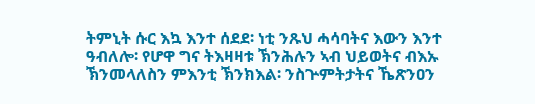ትምኒት ሱር እኳ እንተ ሰደደ፡ ነቲ ንጹህ ሓሳባትና እውን እንተ ዓብለሎ፡ የሆዋ ግና ትእዛዛቱ ኽንሕሉን ኣብ ህይወትና ብእኡ ኽንመላለስን ምእንቲ ኽንክእል፡ ንስጕምትታትና ኼጽንዐን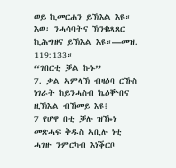ወይ ኪመርሐን ይኽእል እዩ። እወ፡ ንሓሳባትና ኽንቈጻጸር ኪሕግዘና ይኽእል እዩ።—መዝ. 119:133።
“ገበርቲ ቓል ኩኑ”
7. ቃል ኣምላኽ ብዛዕባ ርኹስ ነገራት ከይንሓስብ ኬዕቝበና ዚኽእል ብኸመይ እዩ፧
7 የሆዋ በቲ ቓሉ ዝዀነ መጽሓፍ ቅዱስ ኣቢሉ ነቲ ሓገዙ ንምርካብ እነቕርቦ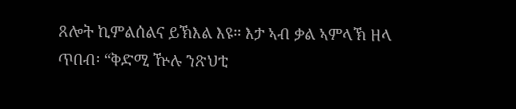ጸሎት ኪምልሰልና ይኽእል እዩ። እታ ኣብ ቃል ኣምላኽ ዘላ ጥበብ፡ “ቅድሚ ዅሉ ንጽህቲ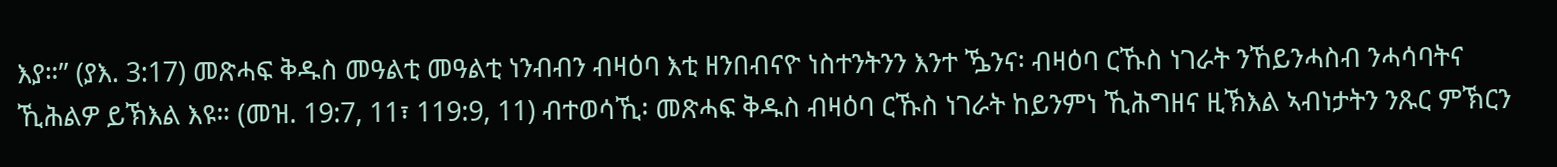እያ።” (ያእ. 3:17) መጽሓፍ ቅዱስ መዓልቲ መዓልቲ ነንብብን ብዛዕባ እቲ ዘንበብናዮ ነስተንትንን እንተ ዄንና፡ ብዛዕባ ርኹስ ነገራት ንኸይንሓስብ ንሓሳባትና ኺሕልዎ ይኽእል እዩ። (መዝ. 19:7, 11፣ 119:9, 11) ብተወሳኺ፡ መጽሓፍ ቅዱስ ብዛዕባ ርኹስ ነገራት ከይንምነ ኺሕግዘና ዚኽእል ኣብነታትን ንጹር ምኽርን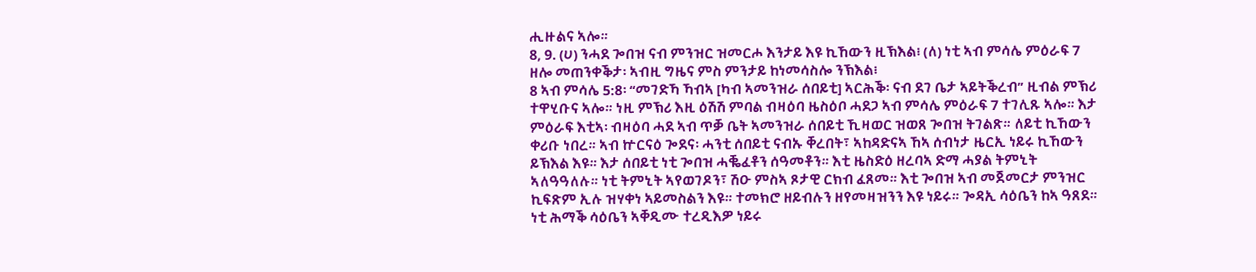ሒዙልና ኣሎ።
8, 9. (ሀ) ንሓደ ጐበዝ ናብ ምንዝር ዝመርሖ እንታይ እዩ ኪኸውን ዚኽእል፧ (ለ) ነቲ ኣብ ምሳሌ ምዕራፍ 7 ዘሎ መጠንቀቕታ፡ ኣብዚ ግዜና ምስ ምንታይ ከነመሳስሎ ንኽእል፧
8 ኣብ ምሳሌ 5:8፡ “መገድኻ ኻብኣ [ካብ ኣመንዝራ ሰበይቲ] ኣርሕቕ፡ ናብ ደገ ቤታ ኣይትቕረብ” ዚብል ምኽሪ ተዋሂቡና ኣሎ። ነዚ ምኽሪ እዚ ዕሽሽ ምባል ብዛዕባ ዜስዕቦ ሓደጋ ኣብ ምሳሌ ምዕራፍ 7 ተገሊጹ ኣሎ። እታ ምዕራፍ እቲኣ፡ ብዛዕባ ሓደ ኣብ ጥቓ ቤት ኣመንዝራ ሰበይቲ ኺዛወር ዝወጸ ጐበዝ ትገልጽ። ለይቲ ኪኸውን ቀሪቡ ነበረ። ኣብ ኵርናዕ ጐደና፡ ሓንቲ ሰበይቲ ናብኡ ቐረበት፣ ኣከዳድናኣ ኸኣ ሰብነታ ዜርኢ ነይሩ ኪኸውን ይኽእል እዩ። እታ ሰበይቲ ነቲ ጐበዝ ሓቘፈቶን ሰዓመቶን። እቲ ዜስድዕ ዘረባኣ ድማ ሓያል ትምኒት ኣለዓዓለሉ። ነቲ ትምኒት ኣየወገዶን፣ ሽዑ ምስኣ ጾታዊ ርክብ ፈጸመ። እቲ ጐበዝ ኣብ መጀመርታ ምንዝር ኪፍጽም ኢሉ ዝሃቀነ ኣይመስልን እዩ። ተመክሮ ዘይብሉን ዘየመዛዝንን እዩ ነይሩ። ጐዳኢ ሳዕቤን ከኣ ዓጸደ። ነቲ ሕማቕ ሳዕቤን ኣቐዲሙ ተረዲእዎ ነይሩ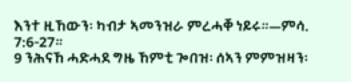እንተ ዚኸውን፡ ካብታ ኣመንዝራ ምረሓቐ ነይሩ።—ምሳ. 7:6-27።
9 ንሕናኸ ሓድሓደ ግዜ ኸምቲ ጐበዝ፡ ሰኣን ምምዝዛን፡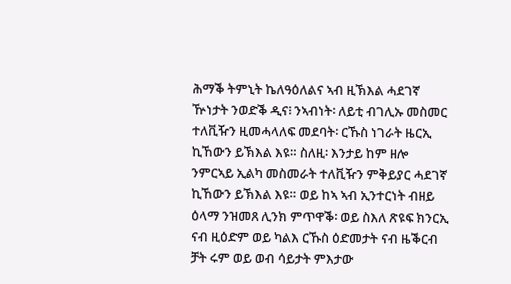ሕማቕ ትምኒት ኬለዓዕለልና ኣብ ዚኽእል ሓደገኛ ዅነታት ንወድቕ ዲና፧ ንኣብነት፡ ለይቲ ብገሊኡ መስመር ተለቪዥን ዚመሓላለፍ መደባት፡ ርኹስ ነገራት ዜርኢ ኪኸውን ይኽእል እዩ። ስለዚ፡ እንታይ ከም ዘሎ ንምርኣይ ኢልካ መስመራት ተለቪዥን ምቅይያር ሓደገኛ ኪኸውን ይኽእል እዩ። ወይ ከኣ ኣብ ኢንተርነት ብዘይ ዕላማ ንዝመጸ ሊንክ ምጥዋቕ፡ ወይ ስእለ ጽዩፍ ክንርኢ ናብ ዚዕድም ወይ ካልእ ርኹስ ዕድመታት ናብ ዜቕርብ ቻት ሩም ወይ ወብ ሳይታት ምእታው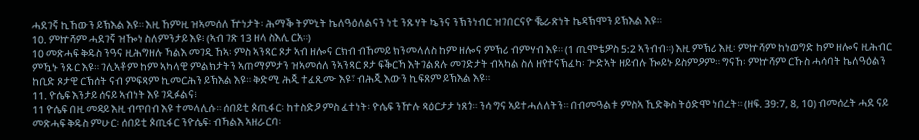ሓደገኛ ኪኸውን ይኽእል እዩ። እዚ ኸምዚ ዝኣመሰለ ዅነታት፡ ሕማቕ ትምኒት ኬለዓዕለልናን ነቲ ንጹሃት ኴንና ንኽንነብር ዝገበርናዮ ቘራጽነት ኬዳኽሞን ይኽእል እዩ።
10. ምኵሻም ሓደገኛ ዝዀነ ስለምንታይ እዩ፧ (ኣብ ገጽ 13 ዘላ ስእሊ ርአ።)
10 መጽሓፍ ቅዱስ ንዓና ዚሕግዘሉ ኻልእ መገዲ ኸኣ፡ ምስ ኣንጻር ጾታ ኣብ ዘሎና ርክብ ብኸመይ ክንመላለስ ከም ዘሎና ምኽሪ ብምሃብ እዩ። (1 ጢሞቴዎስ 5:2 ኣንብብ።) እዚ ምኽሪ እዚ፡ ምኵሻም ከነወግድ ከም ዘሎና ዚሕብር ምዃኑ ንጹር እዩ። ገሊኣቶም ከም ኣካላዊ ምልክታትን ኣጠማምታን ዝኣመሰለ ንኣንጻር ጾታ ፍቕርኻ እትገልጸሉ መገድታት ብኣካል ስለ ዘየተናኽፈካ፡ ጕድኣት ዘይብሉ ዀይኑ ይስምዖም። ግናኸ፡ ምኵሻም ርኹስ ሓሳባት ኬለዓዕልን ከቢድ ጾታዊ ርኽሰት ናብ ምፍጻም ኪመርሕን ይኽእል እዩ። ቅድሚ ሕጂ ተፈጺሙ እዩ፣ ብሕጂ እውን ኪፍጸም ይኽእል እዩ።
11. ዮሴፍ እንታይ ሰናይ ኣብነት እዩ ገዲፉልና፧
11 ዮሴፍ በዚ መዳይ እዚ ብጥበብ እዩ ተመላሊሱ። ሰበይቲ ጶጢፋር፡ ከተስድዖ ምስ ፈተነት፡ ዮሴፍ ንዅሉ ጻዕርታታ ነጸጎ። ንሳ ግና ኣይተሓለለትን። በብመዓልቱ ምስኣ ኺድቅስ ትዕድሞ ነበረት። (ዘፍ. 39:7, 8, 10) ብመሰረት ሓደ ናይ መጽሓፍ ቅዱስ ምሁር፡ ሰበይቲ ጶጢፋር ንዮሴፍ፡ ብኻልእ ኣዘራርባ፡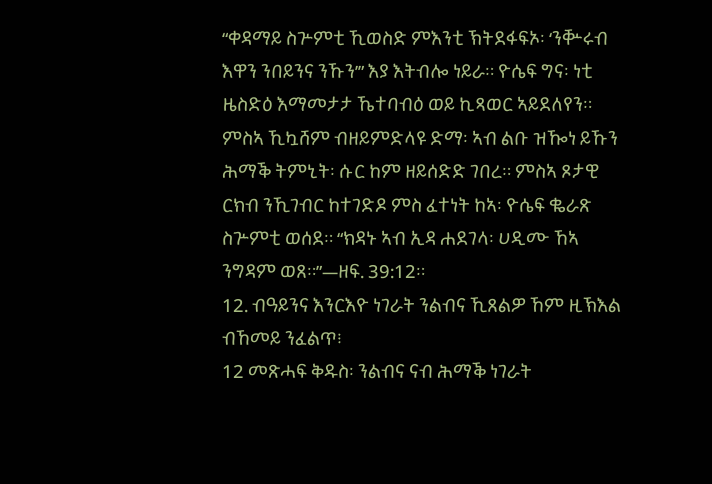“ቀዳማይ ስጕምቲ ኺወስድ ምእንቲ ኽትደፋፍኦ፡ ‘ንቝሩብ እዋን ንበይንና ንኹን’” እያ እትብሎ ነይራ። ዮሴፍ ግና፡ ነቲ ዜስድዕ እማመታታ ኼተባብዕ ወይ ኪጻወር ኣይደለየን። ምስኣ ኺኳሸም ብዘይምድላዩ ድማ፡ ኣብ ልቡ ዝዀነ ይኹን ሕማቕ ትምኒት፡ ሱር ከም ዘይሰድድ ገበረ። ምስኣ ጾታዊ ርክብ ንኺገብር ከተገድዶ ምስ ፈተነት ከኣ፡ ዮሴፍ ቈራጽ ስጕምቲ ወሰደ። “ክዳኑ ኣብ ኢዳ ሐደገላ፡ ሀዲሙ ኸኣ ንግዳም ወጸ።”—ዘፍ. 39:12።
12. ብዓይንና እንርእዮ ነገራት ንልብና ኺጸልዎ ኸም ዚኽእል ብኸመይ ንፈልጥ፧
12 መጽሓፍ ቅዱስ፡ ንልብና ናብ ሕማቕ ነገራት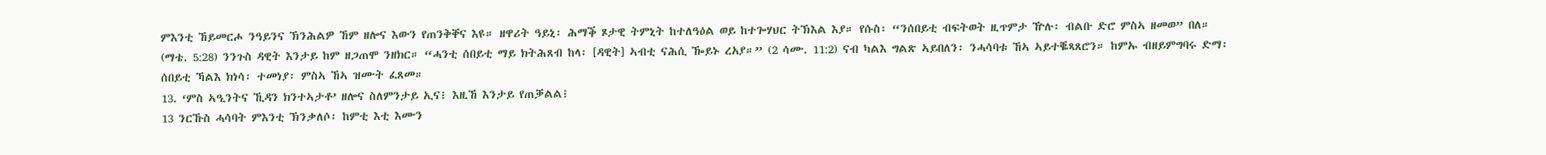ምእንቲ ኸይመርሖ ንዓይንና ኽንሕልዎ ኸም ዘሎና እውን የጠንቅቐና እዩ። ዘዋሪት ዓይኒ፡ ሕማቕ ጾታዊ ትምኒት ከተለዓዕል ወይ ከተጐሃህር ትኽእል እያ። የሱስ፡ “ንሰበይቲ ብፍትወት ዚጥምታ ዅሉ፡ ብልቡ ድሮ ምስኣ ዘመወ” በለ። (ማቴ. 5:28) ንንጉስ ዳዊት እንታይ ከም ዘጋጠሞ ንዘክር። “ሓንቲ ሰበይቲ ማይ ክትሕጸብ ከላ፡ [ዳዊት] ኣብቲ ናሕሲ ዀይኑ ረአያ።” (2 ሳሙ. 11:2) ናብ ካልእ ግልጽ ኣይበለን፡ ንሓሳባቱ ኸኣ ኣይተቘጻጸሮን። ከምኡ ብዘይምግባሩ ድማ፡ ሰበይቲ ኻልእ ክነሳ፡ ተመነያ፡ ምስኣ ኸኣ ዝሙት ፈጸመ።
13. ‘ምስ ኣዒንትና ኺዳን ክንተኣታቶ’ ዘሎና ስለምንታይ ኢና፧ እዚኸ እንታይ የጠቓልል፧
13 ንርኹስ ሓሳባት ምእንቲ ኽንቃለሶ፡ ከምቲ እቲ እሙን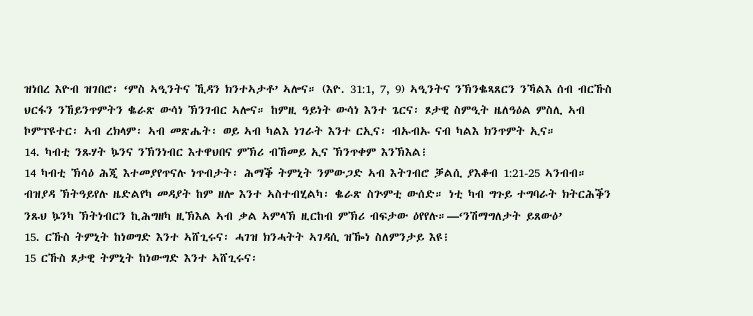ዝነበረ እዮብ ዝገበሮ፡ ‘ምስ ኣዒንትና ኺዳን ክንተኣታቶ’ ኣሎና። (እዮ. 31:1, 7, 9) ኣዒንትና ንኽንቈጻጸርን ንኻልእ ሰብ ብርኹስ ህርፋን ንኸይንጥምትን ቈራጽ ውሳነ ኽንገብር ኣሎና። ከምዚ ዓይነት ውሳነ እንተ ጌርና፡ ጾታዊ ስምዒት ዜለዓዕል ምስሊ ኣብ ኮምፕዩተር፡ ኣብ ረክላም፡ ኣብ መጽሔት፡ ወይ ኣብ ካልእ ነገራት እንተ ርኢና፡ ብኡብኡ ናብ ካልእ ክንጥምት ኢና።
14. ካብቲ ንጹሃት ኴንና ንኽንነብር እተዋህበና ምኽሪ ብኸመይ ኢና ኽንጥቀም እንኽእል፧
14 ካብቲ ኽሳዕ ሕጂ እተመያየጥናሉ ነጥብታት፡ ሕማቕ ትምኒት ንምውጋድ ኣብ እትገብሮ ቓልሲ ያእቆብ 1:21-25 ኣንብብ።
ብዝያዳ ኽትዓይየሉ ዜድልየካ መዳያት ከም ዘሎ እንተ ኣስተብሂልካ፡ ቈራጽ ስጕምቲ ውሰድ። ነቲ ካብ ግጉይ ተግባራት ክትርሕቕን ንጹህ ኴንካ ኽትነብርን ኪሕግዘካ ዚኽእል ኣብ ቃል ኣምላኽ ዚርከብ ምኽሪ ብፍታው ዕየየሉ።—‘ንሽማግለታት ይጸውዕ’
15. ርኹስ ትምኒት ከነወግድ እንተ ኣሸጊሩና፡ ሓገዝ ክንሓትት ኣገዳሲ ዝዀነ ስለምንታይ እዩ፧
15 ርኹስ ጾታዊ ትምኒት ከነውግድ እንተ ኣሸጊሩና፡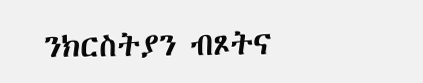ንክርስትያን ብጾትና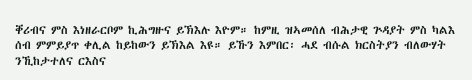ቐሪብና ምስ እነዘራርቦም ኪሕግዙና ይኽእሉ እዮም። ከምዚ ዝኣመሰለ ብሕታዊ ጕዳያት ምስ ካልእ ሰብ ምምይያጥ ቀሊል ከይከውን ይኽእል እዩ። ይኹን እምበር፡ ሓደ ብሱል ክርስትያን ብለውሃት ንኺከታተለና ርእስና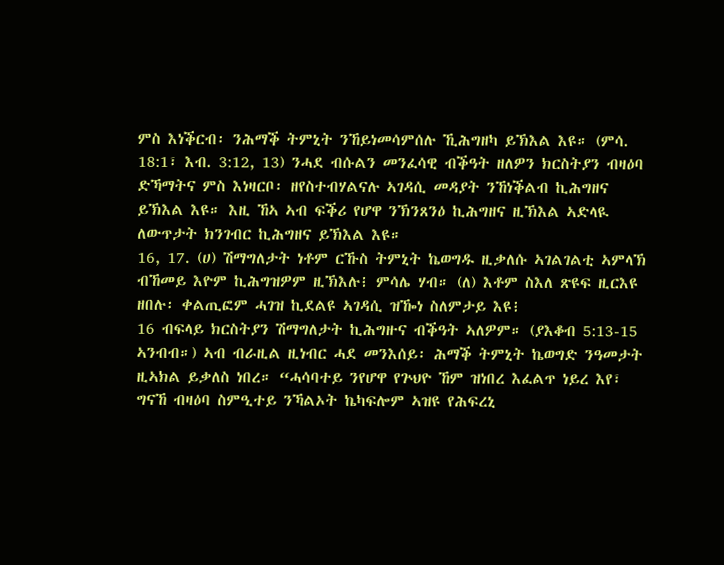ምስ እነቕርብ፡ ንሕማቕ ትምኒት ንኸይነመሳምሰሉ ኺሕግዘካ ይኽእል እዩ። (ምሳ. 18:1፣ እብ. 3:12, 13) ንሓደ ብሱልን መንፈሳዊ ብቕዓት ዘለዎን ክርስትያን ብዛዕባ ድኻማትና ምስ እነዛርቦ፡ ዘየስተብሃልናሉ ኣገዳሲ መዳያት ንኸነቕልብ ኪሕግዘና ይኽእል እዩ። እዚ ኸኣ ኣብ ፍቕሪ የሆዋ ንኽንጸንዕ ኪሕግዘና ዚኽእል ኣድላዪ ለውጥታት ክንገብር ኪሕግዘና ይኽእል እዩ።
16, 17. (ሀ) ሽማግለታት ነቶም ርኹስ ትምኒት ኬወግዱ ዚቃለሱ ኣገልገልቲ ኣምላኽ ብኸመይ እዮም ኪሕግዝዎም ዚኽእሉ፧ ምሳሌ ሃብ። (ለ) እቶም ስእለ ጽዩፍ ዚርእዩ ዘበሉ፡ ቀልጢፎም ሓገዝ ኪደልዩ ኣገዳሲ ዝዀነ ስለምታይ እዩ፧
16 ብፍላይ ክርስትያን ሽማግለታት ኪሕግዙና ብቕዓት ኣለዎም። (ያእቆብ 5:13-15 ኣንብብ።) ኣብ ብራዚል ዚነብር ሓደ መንእሰይ፡ ሕማቕ ትምኒት ኬወግድ ንዓመታት ዚኣክል ይቃለስ ነበረ። “ሓሳባተይ ንየሆዋ የጕህዮ ኸም ዝነበረ እፈልጥ ነይረ እየ፣ ግናኸ ብዛዕባ ስምዒተይ ንኻልኦት ኬካፍሎም ኣዝዩ የሕፍረኒ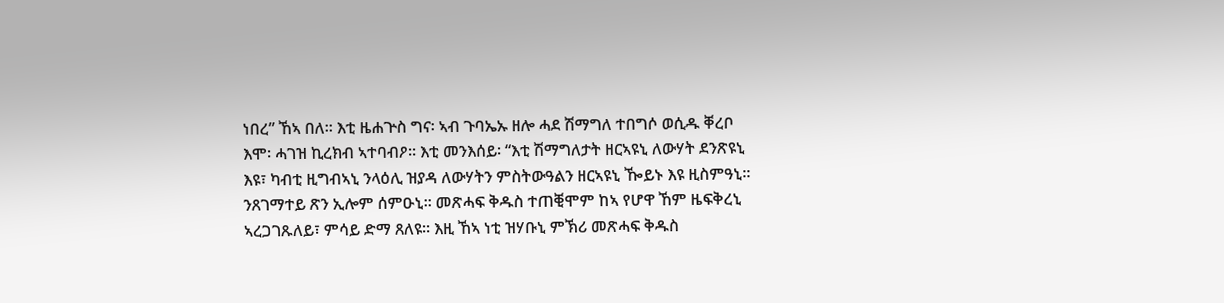ነበረ” ኸኣ በለ። እቲ ዜሐጕስ ግና፡ ኣብ ጉባኤኡ ዘሎ ሓደ ሽማግለ ተበግሶ ወሲዱ ቐረቦ እሞ፡ ሓገዝ ኪረክብ ኣተባብዖ። እቲ መንእሰይ፡ “እቲ ሽማግለታት ዘርኣዩኒ ለውሃት ደንጽዩኒ እዩ፣ ካብቲ ዚግብኣኒ ንላዕሊ ዝያዳ ለውሃትን ምስትውዓልን ዘርኣዩኒ ዀይኑ እዩ ዚስምዓኒ። ንጸገማተይ ጽን ኢሎም ሰምዑኒ። መጽሓፍ ቅዱስ ተጠቒሞም ከኣ የሆዋ ኸም ዜፍቅረኒ ኣረጋገጹለይ፣ ምሳይ ድማ ጸለዩ። እዚ ኸኣ ነቲ ዝሃቡኒ ምኽሪ መጽሓፍ ቅዱስ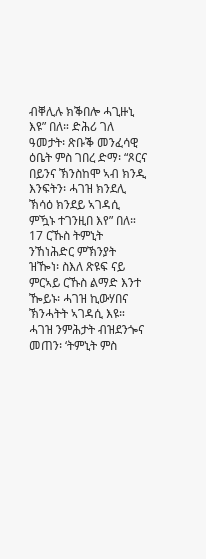ብቐሊሉ ክቕበሎ ሓጊዙኒ እዩ” በለ። ድሕሪ ገለ ዓመታት፡ ጽቡቕ መንፈሳዊ ዕቤት ምስ ገበረ ድማ፡ “ጾርና በይንና ኽንስከሞ ኣብ ክንዲ እንፍትን፡ ሓገዝ ክንደሊ ኽሳዕ ክንደይ ኣገዳሲ ምዃኑ ተገንዚበ እየ” በለ።
17 ርኹስ ትምኒት ንኸነሕድር ምኽንያት ዝዀነ፡ ስእለ ጽዩፍ ናይ ምርኣይ ርኹስ ልማድ እንተ ዀይኑ፡ ሓገዝ ኪውሃበና ኽንሓትት ኣገዳሲ እዩ። ሓገዝ ንምሕታት ብዝደንጐና መጠን፡ ‘ትምኒት ምስ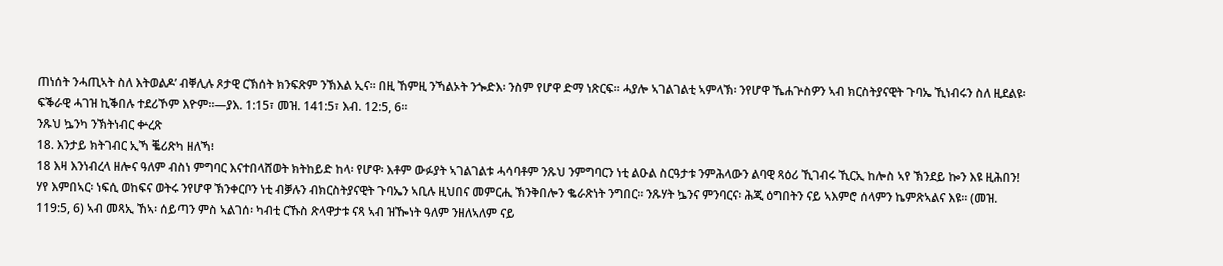ጠነሰት ንሓጢኣት ስለ እትወልዶ’ ብቐሊሉ ጾታዊ ርኽሰት ክንፍጽም ንኽእል ኢና። በዚ ኸምዚ ንኻልኦት ንጐድእ፡ ንስም የሆዋ ድማ ነጽርፍ። ሓያሎ ኣገልገልቲ ኣምላኽ፡ ንየሆዋ ኼሐጕስዎን ኣብ ክርስትያናዊት ጉባኤ ኺነብሩን ስለ ዚደልዩ፡ ፍቕራዊ ሓገዝ ኪቕበሉ ተደሪኾም እዮም።—ያእ. 1:15፣ መዝ. 141:5፣ እብ. 12:5, 6።
ንጹህ ኴንካ ንኽትነብር ቍረጽ
18. እንታይ ክትገብር ኢኻ ቘሪጽካ ዘለኻ፧
18 እዛ እንነብረላ ዘሎና ዓለም ብስነ ምግባር እናተበላሸወት ክትከይድ ከላ፡ የሆዋ፡ እቶም ውፉያት ኣገልገልቱ ሓሳባቶም ንጹህ ንምግባርን ነቲ ልዑል ስርዓታቱ ንምሕላውን ልባዊ ጻዕሪ ኺገብሩ ኺርኢ ከሎስ ኣየ ኽንደይ ኰን እዩ ዚሕበን! ሃየ እምበኣር፡ ነፍሲ ወከፍና ወትሩ ንየሆዋ ኽንቀርቦን ነቲ ብቓሉን ብክርስትያናዊት ጉባኤን ኣቢሉ ዚህበና መምርሒ ኽንቅበሎን ቈራጽነት ንግበር። ንጹሃት ኴንና ምንባርና፡ ሕጂ ዕግበትን ናይ ኣእምሮ ሰላምን ኬምጽኣልና እዩ። (መዝ. 119:5, 6) ኣብ መጻኢ ኸኣ፡ ሰይጣን ምስ ኣልገሰ፡ ካብቲ ርኹስ ጽላዋታቱ ናጻ ኣብ ዝዀነት ዓለም ንዘለኣለም ናይ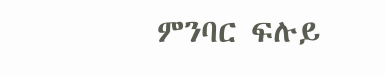ምንባር ፍሉይ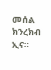መሰል ክንረክብ ኢና።